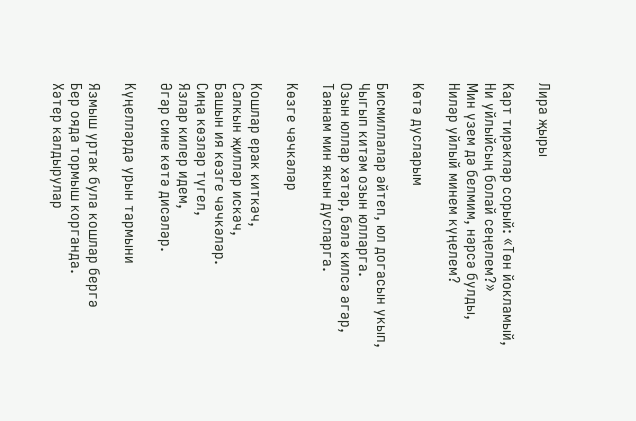Лира җыры

Карт тирәкләр сорый: «Төн йокламый,
Ни уйлыйсың болай сеңелем?»
Мин үзем дә белмим, нәрсә булды,
Ниләр уйлый минем күңелем?

Көтә дусларым

Бисмиллалар әйтеп, юл догасын укып,
Чыгып китәм озын юлларга.
Озын юллар хәтәр, бәлә килсә әгәр,
Таянам мин якын дусларга.

Көзге чәчкәләр

Кошлар ерак киткәч,
Салкын җилләр искәч,
Башын ия көзге чәчкәләр.
Сиңа көзләр түгел,
Язлар килер идем,
Әгәр сине көтә дисәләр.

Күңелләрдә урын тармыни

Язмыш уртак була кошлар бергә
Бер ояда тормыш корганда.
Хәтер калдырулар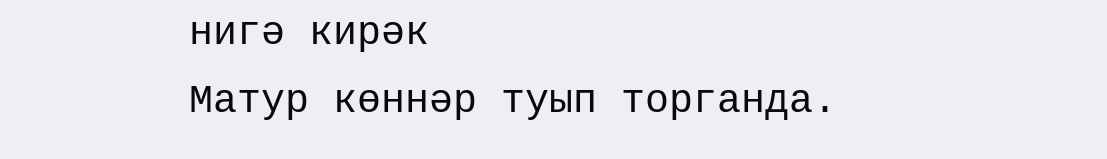нигә кирәк
Матур көннәр туып торганда.